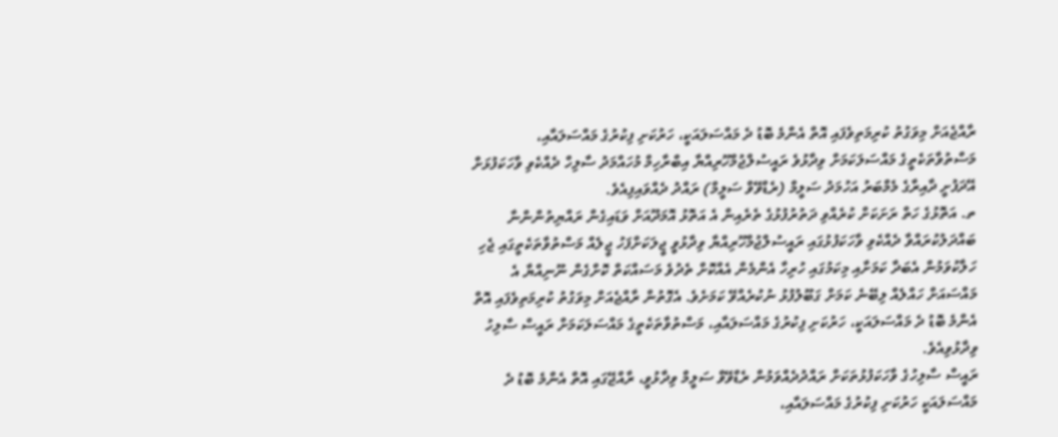ރާއްޖެއަށް މިވަގުތު ކުރިމަތިވެފައި އޮތް އެންމެ ބޮޑު ދެ މައްސަލައަކީ، ހަރުކަށި ފިކުރުގެ މައްސަލައާއި، މަސްތުވާތަކެތީގެ މައްސަލަކަމަށް ވިދާޅުވެ ރައީސުލްޖުމްހޫރިއްޔާ އިބްރާހިމް މުހައްމަދު ސާލިހް ދެއްކެވި ވާހަކަފުޅަށް އޭދަފުށީ ދާއިރާގެ މެމްބަރު އަހުމަދު ސަލީމް (ރެޑްވޭވް ސަލީމް) ރައްދު ދެއްވައިފިއެވެ.
ތ. އަތޮޅުގެ ހަތް ރަށަކަށް ކުރެއްވި ދަތުރުފުޅުގެ ތެރެއިން އެ އަތޮޅު އޮމަދޫއަށް ވަޑައިގެން ރައްޔިތުންންނާ ބައްދަލުކުރައްވާ ދެއްކެވި ވާހަކަފުޅުގައި ރައީސުލްޖުމްހޫރިއްޔާ ވިދާޅުވީ ޖީލަކަށްފަހު ޖީލެއް މަސްތުވާތަކެތީގައި ޖެހި ހަލާކުވަމުން އެބަދާ ކަމަށާއި މިކަމުގައި ހުރިހާ އެންމެން އެއްކޮށް ތެދުވެ މަސައްކަތް ކޮށްގެން ނޫނިއްޔާ އެ މައްސައަށް ހައްލެއް ލިބޭނެ ކަމަށް ގަބޫލުފުޅު ނުކުރެއްވޭ ކަމަށެވެ. އެގޮތުން ރާއްޖެއަށް މިވަގުތު ކުރިމަތިވެފައި އޮތް އެންމެ ބޮޑު ދެ މައްސަލައަކީ، ހަރުކަށި ފިކުރުގެ މައްސަލައާއި، މަސްތުވާތަކެތީގެ މައްސަލަކަމަށް ރައީސް ސާލިހު ވިދާޅުވިއެވެ.
ރައީސް ސާލިހުގެ ވާހަކަފުޅުތަކަށް ރައްދުދެއްވަމުން ރެޑްވޭވް ސަލީމް ވިދާޅުވީ، ރާއްޖޭގައި އޮތް އެންމެ ބޮޑު ދެ މައްސަލައަކީ ހަރުކަށި ފިކުރުގެ މައްސަލައާއި،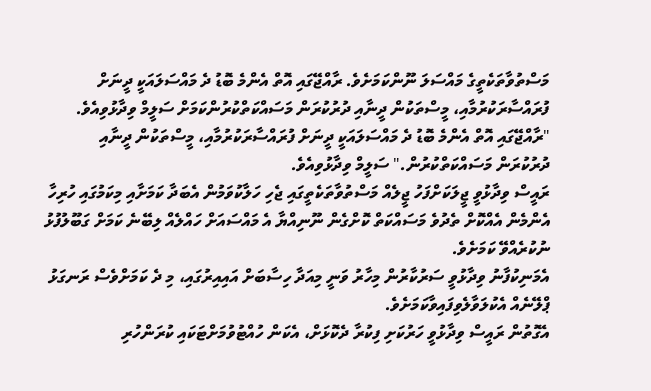މަސްތުވާތަކެތީގެ މައްސަލަ ނޫންކަމަށެވެ. ރާއްޖޭގައި އޮތް އެންމެ ބޮޑު ދެ މައްސަލައަކީ ދީނަށް ފުރައްސާރަކުރުމާއި، މީސްތަކުން ދީނާއި ދުރުކުރަން މަސައްކަތްކުރުންކަމަށް ސަލީމް ވިދާޅުވިއެވެ.
"ރާއްޖޭގައި އޮތް އެންމެ ބޮޑު ދެ މައްސަލައަކީ ދީނަށް ފުރައްސާރަކުރުމާއި، މީސްތަކުން ދީނާއި ދުރުކުރަން މަސައްކަތްކުރުން." ސަލީމް ވިދާޅުވިއެވެ.
ރައީސް ވިދާޅުވީ ޖީލަކަށްފަހު ޖީލެއް މަސްތުވާތަކެތީގައި ޖެހި ހަލާކުވަމުން އެބަދާ ކަމަށާއި މިކަމުގައި ހުރިހާ އެންމެން އެއްކޮށް ތެދުވެ މަސައްކަތް ކޮށްގެން ނޫނިއްޔާ އެ މައްސައަށް ހައްލެއް ލިބޭނެ ކަމަށް ގަބޫލުފުޅު ނުކުރެއްވޭ ކަމަށެވެ.
އެމަނިކުފާނު ވިދާޅުވީ ސަރުކާރުން މިހާރު ވަނީ މިއަދާ ހިސާބަށް އައިއިރުގައި، މި ދެ ކަމަށްވެސް ރަނގަޅު ޕްލޭނެއް އެކުލަވާލެވިފައިވާކަމަށެވެ.
އެގޮތުން ރައީސް ވިދާޅުވީ ހަރުކަށި ފިކުރާ ދެކޮޅަށް، އެކަން ހުއްޓުވުމަށްޓަކައި ކުރަންހުރި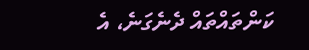ކަންތައްތައް ދެނެގަނެ، އެ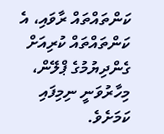ކަންތައްތައް ރާވައި، އެ ކަންތައްތައް ކުރިއަށް ގެންދިޔުމުގެ ޕްލޭން، މިހާރުވަނީ ނިމިފައި ކަމަށެވެ.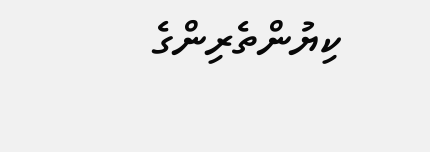ކިޔުންތެރިންގެ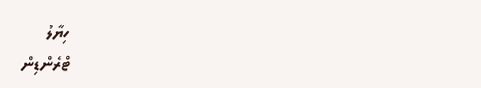ހިޔާލު
ޓްރެންޑިން